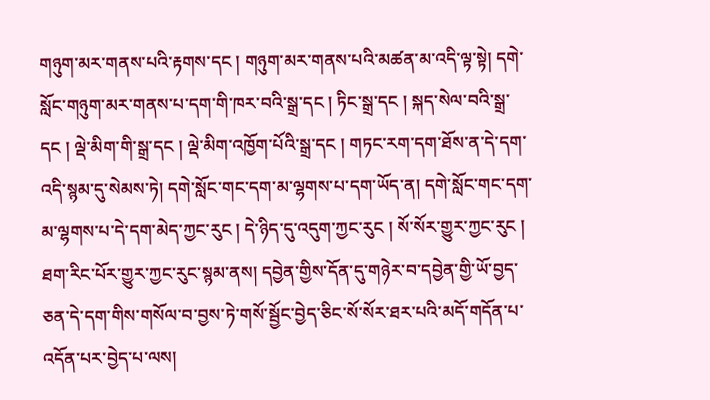གཉུག་མར་གནས་པའི་རྟགས་དང ། གཉུག་མར་གནས་པའི་མཚན་མ་འདི་ལྟ་སྟེ། དགེ་སློང་གཉུག་མར་གནས་པ་དག་གི་ཁར་བའི་སྒྲ་དང ། ཏིང་སྒྲ་དང ། སྐད་སེལ་བའི་སྒྲ་དང ། ལྡེ་མིག་གི་སྒྲ་དང ། ལྡེ་མིག་འཁྱོག་པོའི་སྒྲ་དང ། གཏང་རག་དག་ཐོས་ན་དེ་དག་འདི་སྙམ་དུ་སེམས་ཏེ། དགེ་སློང་གང་དག་མ་ལྷགས་པ་དག་ཡོད་ན། དགེ་སློང་གང་དག་མ་ལྷགས་པ་དེ་དག་མེད་ཀྱང་རུང ། དེ་ཉིད་དུ་འདུག་ཀྱང་རུང ། སོ་སོར་གྱུར་ཀྱང་རུང ། ཐག་རིང་པོར་གྱུར་ཀྱང་རུང་སྙམ་ནས། དབྱེན་གྱིས་དོན་དུ་གཉེར་བ་དབྱེན་གྱི་ཡོ་བྱད་ཅན་དེ་དག་གིས་གསོལ་བ་བྱས་ཏེ་གསོ་སྦྱོང་བྱེད་ཅིང་སོ་སོར་ཐར་པའི་མདོ་གདོན་པ་འདོན་པར་བྱེད་པ་ལས།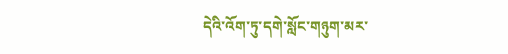དེའི་འོག་ཏུ་དགེ་སློང་གཉུག་མར་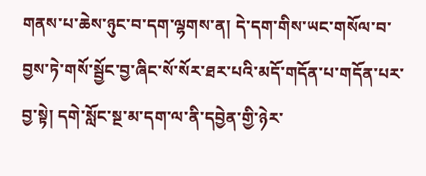གནས་པ་ཆེས་ཉུང་བ་དག་ལྷགས་ན། དེ་དག་གིས་ཡང་གསོལ་བ་བྱས་ཏེ་གསོ་སྦྱོང་བྱ་ཞིང་སོ་སོར་ཐར་པའི་མདོ་གདོན་པ་གདོན་པར་བྱ་སྟེ། དགེ་སློང་སྔ་མ་དག་ལ་ནི་དབྱེན་གྱི་ཉེར་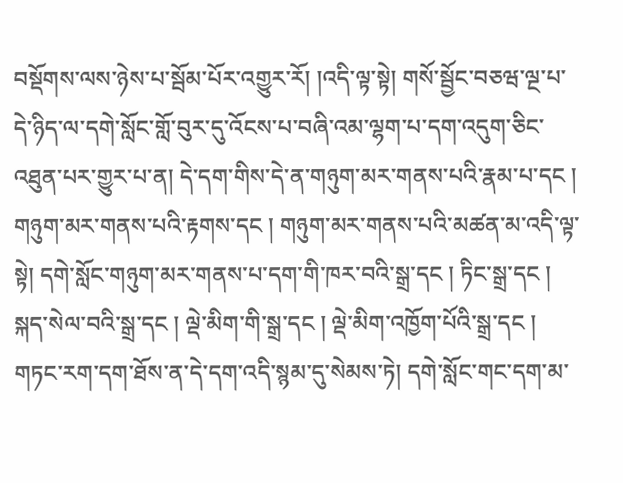བསྡོགས་ལས་ཉེས་པ་སྦོམ་པོར་འགྱུར་རོ། །འདི་ལྟ་སྟེ། གསོ་སྦྱོང་བཅཝ་ལྔ་པ་དེ་ཉིད་ལ་དགེ་སློང་གློ་བུར་དུ་འོངས་པ་བཞི་འམ་ལྷག་པ་དག་འདུག་ཅིང་འཐུན་པར་གྱུར་པ་ན། དེ་དག་གིས་དེ་ན་གཉུག་མར་གནས་པའི་རྣམ་པ་དང ། གཉུག་མར་གནས་པའི་རྟགས་དང ། གཉུག་མར་གནས་པའི་མཚན་མ་འདི་ལྟ་སྟེ། དགེ་སློང་གཉུག་མར་གནས་པ་དག་གི་ཁར་བའི་སྒྲ་དང ། ཏིང་སྒྲ་དང ། སྐད་སེལ་བའི་སྒྲ་དང ། ལྡེ་མིག་གི་སྒྲ་དང ། ལྡེ་མིག་འཁྱོག་པོའི་སྒྲ་དང ། གཏང་རག་དག་ཐོས་ན་དེ་དག་འདི་སྙམ་དུ་སེམས་ཏེ། དགེ་སློང་གང་དག་མ་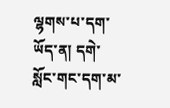ལྷགས་པ་དག་ཡོད་ན། དགེ་སློང་གང་དག་མ་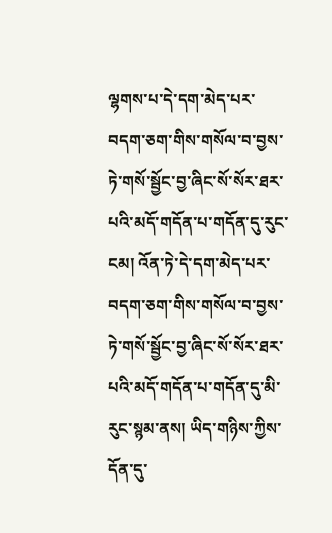ལྷགས་པ་དེ་དག་མེད་པར་བདག་ཅག་གིས་གསོལ་བ་བྱས་ཏེ་གསོ་སྦྱོང་བྱ་ཞིང་སོ་སོར་ཐར་པའི་མདོ་གདོན་པ་གདོན་དུ་རུང་ངམ། འོན་ཏེ་དེ་དག་མེད་པར་བདག་ཅག་གིས་གསོལ་བ་བྱས་ཏེ་གསོ་སྦྱོང་བྱ་ཞིང་སོ་སོར་ཐར་པའི་མདོ་གདོན་པ་གདོན་དུ་མི་རུང་སྙམ་ནས། ཡིད་གཉིས་ཀྱིས་དོན་དུ་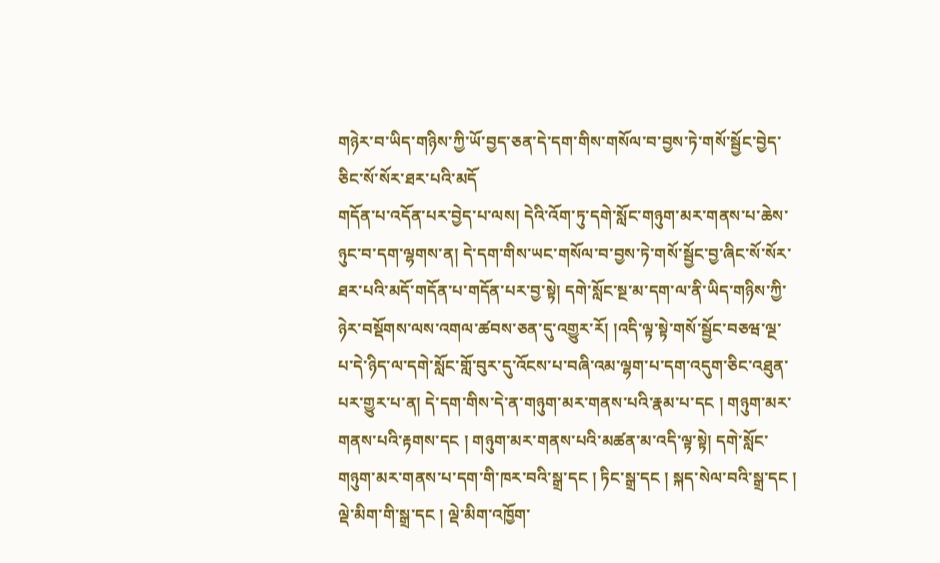གཉེར་བ་ཡིད་གཉིས་ཀྱི་ཡོ་བྱད་ཅན་དེ་དག་གིས་གསོལ་བ་བྱས་ཏེ་གསོ་སྦྱོང་བྱེད་ཅིང་སོ་སོར་ཐར་པའི་མདོ
གདོན་པ་འདོན་པར་བྱེད་པ་ལས། དེའི་འོག་ཏུ་དགེ་སློང་གཉུག་མར་གནས་པ་ཆེས་ཉུང་བ་དག་ལྷགས་ན། དེ་དག་གིས་ཡང་གསོལ་བ་བྱས་ཏེ་གསོ་སྦྱོང་བྱ་ཞིང་སོ་སོར་ཐར་པའི་མདོ་གདོན་པ་གདོན་པར་བྱ་སྟེ། དགེ་སློང་སྔ་མ་དག་ལ་ནི་ཡིད་གཉིས་ཀྱི་ཉེར་བསྡོགས་ལས་འགལ་ཚབས་ཅན་དུ་འགྱུར་རོ། །འདི་ལྟ་སྟེ་གསོ་སྦྱོང་བཅཝ་ལྔ་པ་དེ་ཉིད་ལ་དགེ་སློང་གློ་བུར་དུ་འོངས་པ་བཞི་འམ་ལྷག་པ་དག་འདུག་ཅིང་འཐུན་པར་གྱུར་པ་ན། དེ་དག་གིས་དེ་ན་གཉུག་མར་གནས་པའི་རྣམ་པ་དང ། གཉུག་མར་གནས་པའི་རྟགས་དང ། གཉུག་མར་གནས་པའི་མཚན་མ་འདི་ལྟ་སྟེ། དགེ་སློང་གཉུག་མར་གནས་པ་དག་གི་ཁར་བའི་སྒྲ་དང ། ཏིང་སྒྲ་དང ། སྐད་སེལ་བའི་སྒྲ་དང ། ལྡེ་མིག་གི་སྒྲ་དང ། ལྡེ་མིག་འཁྱོག་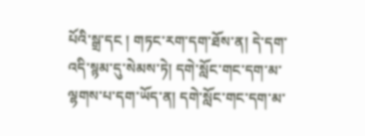པོའི་སྒྲ་དང ། གཏང་རག་དག་ཐོས་ན། དེ་དག་འདི་སྙམ་དུ་སེམས་ཏེ། དགེ་སློང་གང་དག་མ་ལྷགས་པ་དག་ཡོད་ན། དགེ་སློང་གང་དག་མ་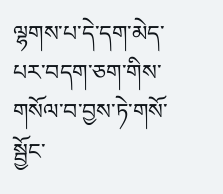ལྷགས་པ་དེ་དག་མེད་པར་བདག་ཅག་གིས་གསོལ་བ་བྱས་ཏེ་གསོ་སྦྱོང་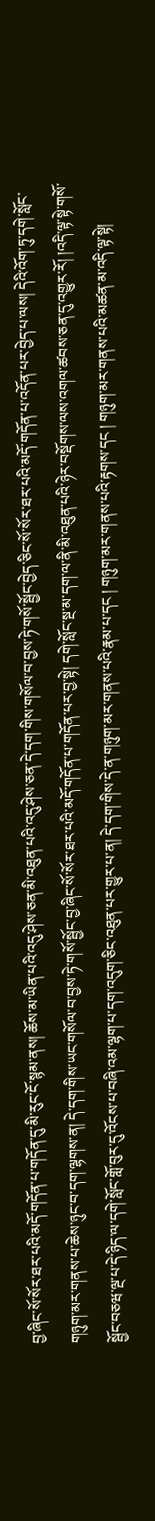བྱ་ཞིང་སོ་སོར་ཐར་པའི་མདོ་གདོན་པ་གདོན་དུ་མི་རུང་ངོ་སྙམ་ནས། ཆོས་མ་ཡིན་པའི་འདུ་ཤེས་ཅན་མི་འཐུན་པའི་འདུ་ཤེས་ཅན་དེ་དག་གིས་གསོལ་བ་བྱས་ཏེ་གསོ་སྦྱོང་བྱེད་ཅིང་སོ་སོར་ཐར་པའི་མདོ་གདོན་པ་འདོན་པར་བྱེད་པ་ལས། དེའི་འོག་ཏུ་དགེ་སློང་གཉུག་མར་གནས་པ་ཆེས་ཉུང་བ་དག་ལྷགས་ན། དེ་དག་གིས་ཡང་གསོལ་བ་བྱས་ཏེ་གསོ་སྦྱོང་བྱ་ཞིང་སོ་སོར་ཐར་པའི་མདོ་གདོན་པ་གདོན་པར་བྱ་སྟེ། དགེ་སློང་སྔ་མ་དག་ལ་ནི་མི་འཐུན་པའི་ཉེར་བསྡོགས་ལས་འགལ་ཚབས་ཅན་དུ་འགྱུར་རོ། །འདི་ལྟ་སྟེ་གསོ་སྦྱོང་བཅཝ་ལྔ་པ་དེ་ཉིད་ལ་དགེ་སློང་གློ་བུར་དུ་འོངས་པ་བཞི་འམ་ལྷག་པ་དག་འདུག་ཅིང་འཐུན་པར་གྱུར་པ་ན། དེ་དག་གིས་དེ་ན་གཉུག་མར་གནས་པའི་རྣམ་པ་དང ། གཉུག་མར་གནས་པའི་རྟགས་དང ། གཉུག་མར་གནས་པའི་མཚན་མ་འདི་ལྟ་སྟེ།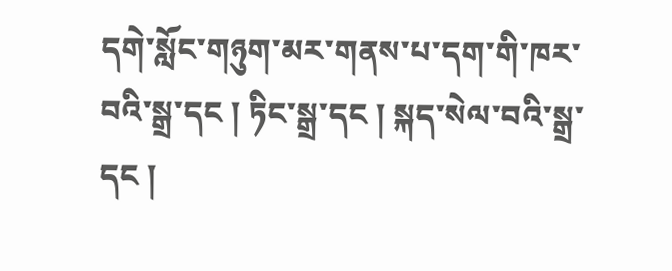དགེ་སློང་གཉུག་མར་གནས་པ་དག་གི་ཁར་བའི་སྒྲ་དང ། ཏིང་སྒྲ་དང ། སྐད་སེལ་བའི་སྒྲ་དང །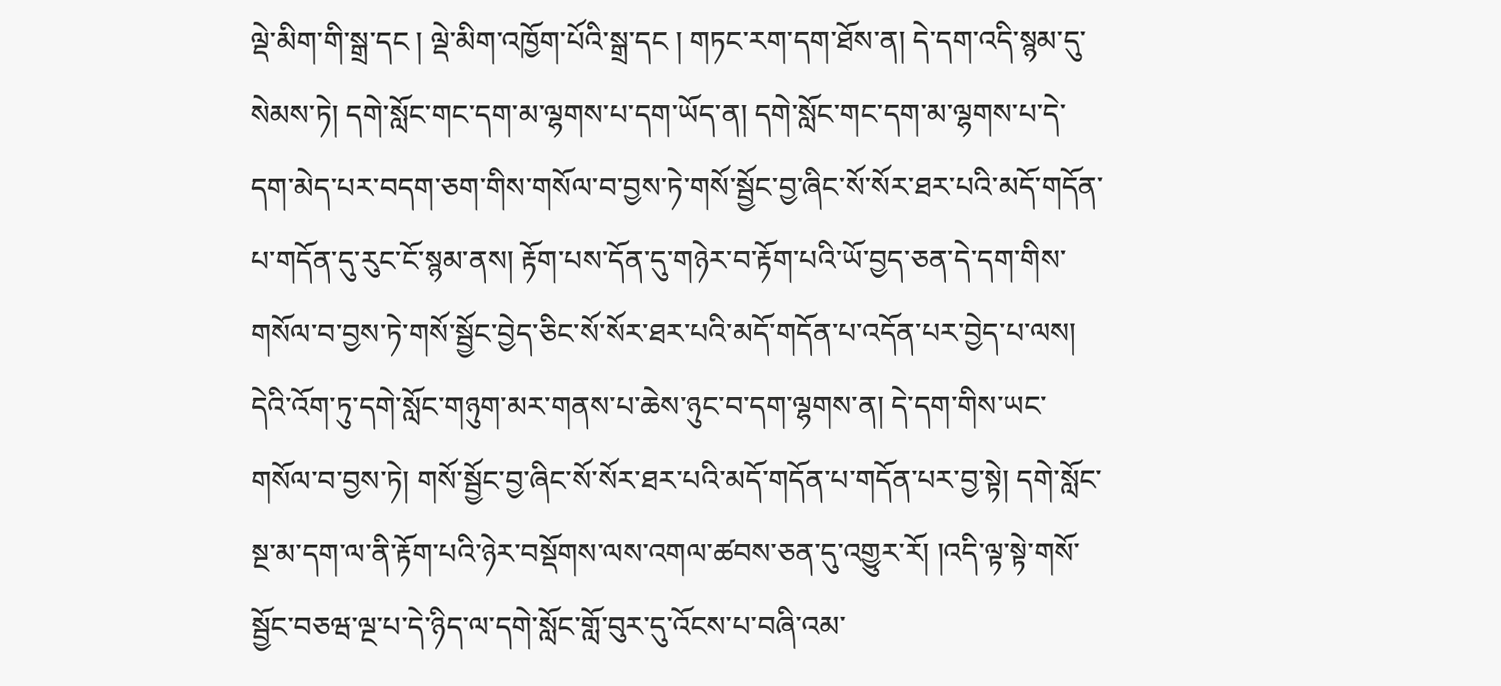ལྡེ་མིག་གི་སྒྲ་དང ། ལྡེ་མིག་འཁྱོག་པོའི་སྒྲ་དང ། གཏང་རག་དག་ཐོས་ན། དེ་དག་འདི་སྙམ་དུ་སེམས་ཏེ། དགེ་སློང་གང་དག་མ་ལྷགས་པ་དག་ཡོད་ན། དགེ་སློང་གང་དག་མ་ལྷགས་པ་དེ་དག་མེད་པར་བདག་ཅག་གིས་གསོལ་བ་བྱས་ཏེ་གསོ་སྦྱོང་བྱ་ཞིང་སོ་སོར་ཐར་པའི་མདོ་གདོན་པ་གདོན་དུ་རུང་ངོ་སྙམ་ནས། རྟོག་པས་དོན་དུ་གཉེར་བ་རྟོག་པའི་ཡོ་བྱད་ཅན་དེ་དག་གིས་གསོལ་བ་བྱས་ཏེ་གསོ་སྦྱོང་བྱེད་ཅིང་སོ་སོར་ཐར་པའི་མདོ་གདོན་པ་འདོན་པར་བྱེད་པ་ལས། དེའི་འོག་ཏུ་དགེ་སློང་གཉུག་མར་གནས་པ་ཆེས་ཉུང་བ་དག་ལྷགས་ན། དེ་དག་གིས་ཡང་གསོལ་བ་བྱས་ཏེ། གསོ་སྦྱོང་བྱ་ཞིང་སོ་སོར་ཐར་པའི་མདོ་གདོན་པ་གདོན་པར་བྱ་སྟེ། དགེ་སློང་སྔ་མ་དག་ལ་ནི་རྟོག་པའི་ཉེར་བསྡོགས་ལས་འགལ་ཚབས་ཅན་དུ་འགྱུར་རོ། །འདི་ལྟ་སྟེ་གསོ་སྦྱོང་བཅཝ་ལྔ་པ་དེ་ཉིད་ལ་དགེ་སློང་གློ་བུར་དུ་འོངས་པ་བཞི་འམ་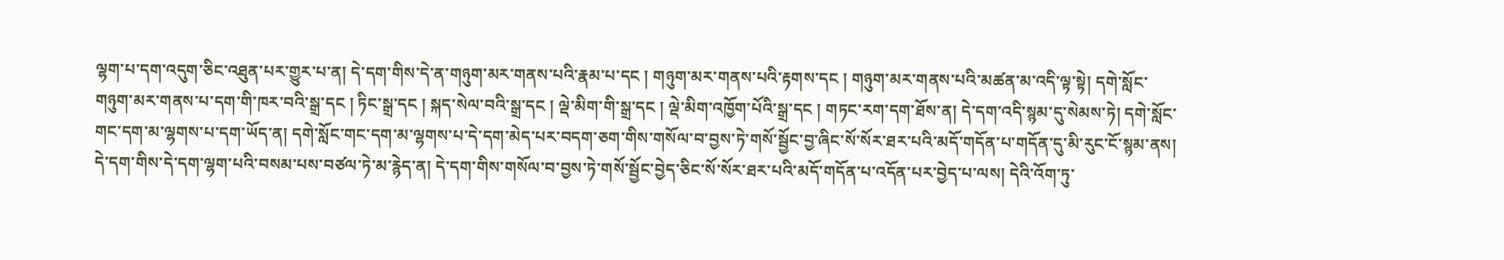ལྷག་པ་དག་འདུག་ཅིང་འཐུན་པར་གྱུར་པ་ན། དེ་དག་གིས་དེ་ན་གཉུག་མར་གནས་པའི་རྣམ་པ་དང ། གཉུག་མར་གནས་པའི་རྟགས་དང ། གཉུག་མར་གནས་པའི་མཚན་མ་འདི་ལྟ་སྟེ། དགེ་སློང་གཉུག་མར་གནས་པ་དག་གི་ཁར་བའི་སྒྲ་དང ། ཏིང་སྒྲ་དང ། སྐད་སེལ་བའི་སྒྲ་དང ། ལྡེ་མིག་གི་སྒྲ་དང ། ལྡེ་མིག་འཁྱོག་པོའི་སྒྲ་དང ། གཏང་རག་དག་ཐོས་ན། དེ་དག་འདི་སྙམ་དུ་སེམས་ཏེ། དགེ་སློང་གང་དག་མ་ལྷགས་པ་དག་ཡོད་ན། དགེ་སློང་གང་དག་མ་ལྷགས་པ་དེ་དག་མེད་པར་བདག་ཅག་གིས་གསོལ་བ་བྱས་ཏེ་གསོ་སྦྱོང་བྱ་ཞིང་སོ་སོར་ཐར་པའི་མདོ་གདོན་པ་གདོན་དུ་མི་རུང་ངོ་སྙམ་ནས། དེ་དག་གིས་དེ་དག་ལྷག་པའི་བསམ་པས་བཙལ་ཏེ་མ་རྙེད་ན། དེ་དག་གིས་གསོལ་བ་བྱས་ཏེ་གསོ་སྦྱོང་བྱེད་ཅིང་སོ་སོར་ཐར་པའི་མདོ་གདོན་པ་འདོན་པར་བྱེད་པ་ལས། དེའི་འོག་ཏུ་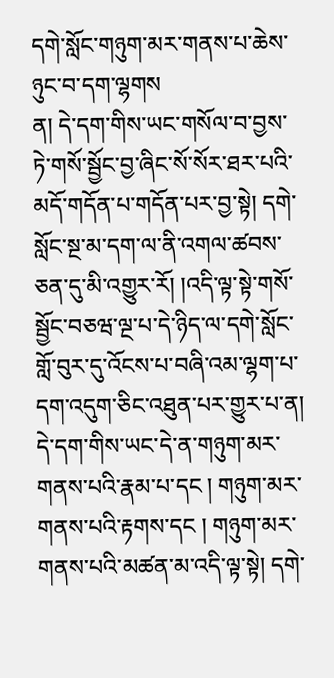དགེ་སློང་གཉུག་མར་གནས་པ་ཆེས་ཉུང་བ་དག་ལྷགས
ན། དེ་དག་གིས་ཡང་གསོལ་བ་བྱས་ཏེ་གསོ་སྦྱོང་བྱ་ཞིང་སོ་སོར་ཐར་པའི་མདོ་གདོན་པ་གདོན་པར་བྱ་སྟེ། དགེ་སློང་སྔ་མ་དག་ལ་ནི་འགལ་ཚབས་ཅན་དུ་མི་འགྱུར་རོ། །འདི་ལྟ་སྟེ་གསོ་སྦྱོང་བཅཝ་ལྔ་པ་དེ་ཉིད་ལ་དགེ་སློང་གློ་བུར་དུ་འོངས་པ་བཞི་འམ་ལྷག་པ་དག་འདུག་ཅིང་འཐུན་པར་གྱུར་པ་ན། དེ་དག་གིས་ཡང་དེ་ན་གཉུག་མར་གནས་པའི་རྣམ་པ་དང ། གཉུག་མར་གནས་པའི་རྟགས་དང ། གཉུག་མར་གནས་པའི་མཚན་མ་འདི་ལྟ་སྟེ། དགེ་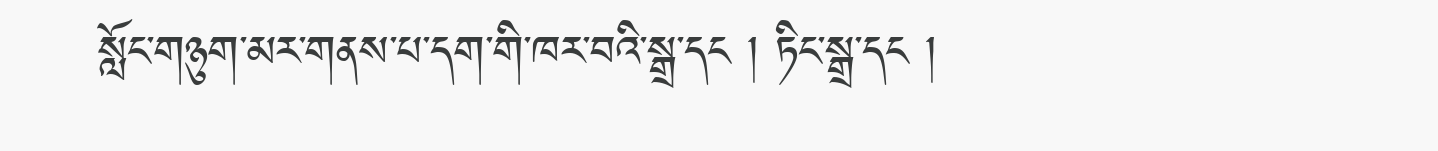སློང་གཉུག་མར་གནས་པ་དག་གི་ཁར་བའི་སྒྲ་དང ། ཏིང་སྒྲ་དང །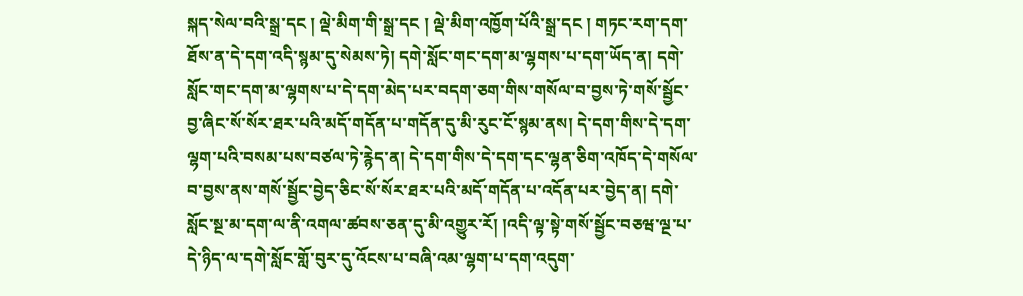སྐད་སེལ་བའི་སྒྲ་དང ། ལྡེ་མིག་གི་སྒྲ་དང ། ལྡེ་མིག་འཁྱོག་པོའི་སྒྲ་དང ། གཏང་རག་དག་ཐོས་ན་དེ་དག་འདི་སྙམ་དུ་སེམས་ཏེ། དགེ་སློང་གང་དག་མ་ལྷགས་པ་དག་ཡོད་ན། དགེ་སློང་གང་དག་མ་ལྷགས་པ་དེ་དག་མེད་པར་བདག་ཅག་གིས་གསོལ་བ་བྱས་ཏེ་གསོ་སྦྱོང་བྱ་ཞིང་སོ་སོར་ཐར་པའི་མདོ་གདོན་པ་གདོན་དུ་མི་རུང་ངོ་སྙམ་ནས། དེ་དག་གིས་དེ་དག་ལྷག་པའི་བསམ་པས་བཙལ་ཏེ་རྙེད་ན། དེ་དག་གིས་དེ་དག་དང་ལྷན་ཅིག་འཁོད་དེ་གསོལ་བ་བྱས་ནས་གསོ་སྦྱོང་བྱེད་ཅིང་སོ་སོར་ཐར་པའི་མདོ་གདོན་པ་འདོན་པར་བྱེད་ན། དགེ་སློང་སྔ་མ་དག་ལ་ནི་འགལ་ཚབས་ཅན་དུ་མི་འགྱུར་རོ། །འདི་ལྟ་སྟེ་གསོ་སྦྱོང་བཅཝ་ལྔ་པ་དེ་ཉིད་ལ་དགེ་སློང་གློ་བུར་དུ་འོངས་པ་བཞི་འམ་ལྷག་པ་དག་འདུག་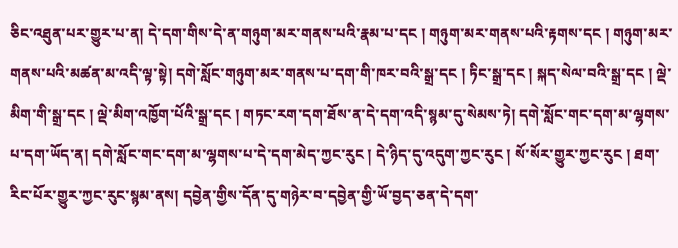ཅིང་འཐུན་པར་གྱུར་པ་ན། དེ་དག་གིས་དེ་ན་གཉུག་མར་གནས་པའི་རྣམ་པ་དང ། གཉུག་མར་གནས་པའི་རྟགས་དང ། གཉུག་མར་གནས་པའི་མཚན་མ་འདི་ལྟ་སྟེ། དགེ་སློང་གཉུག་མར་གནས་པ་དག་གི་ཁར་བའི་སྒྲ་དང ། ཏིང་སྒྲ་དང ། སྐད་སེལ་བའི་སྒྲ་དང ། ལྡེ་མིག་གི་སྒྲ་དང ། ལྡེ་མིག་འཁྱོག་པོའི་སྒྲ་དང ། གཏང་རག་དག་ཐོས་ན་དེ་དག་འདི་སྙམ་དུ་སེམས་ཏེ། དགེ་སློང་གང་དག་མ་ལྷགས་པ་དག་ཡོད་ན། དགེ་སློང་གང་དག་མ་ལྷགས་པ་དེ་དག་མེད་ཀྱང་རུང ། དེ་ཉིད་དུ་འདུག་ཀྱང་རུང ། སོ་སོར་གྱུར་ཀྱང་རུང ། ཐག་རིང་པོར་གྱུར་ཀྱང་རུང་སྙམ་ནས། དབྱེན་གྱིས་དོན་དུ་གཉེར་བ་དབྱེན་གྱི་ཡོ་བྱད་ཅན་དེ་དག་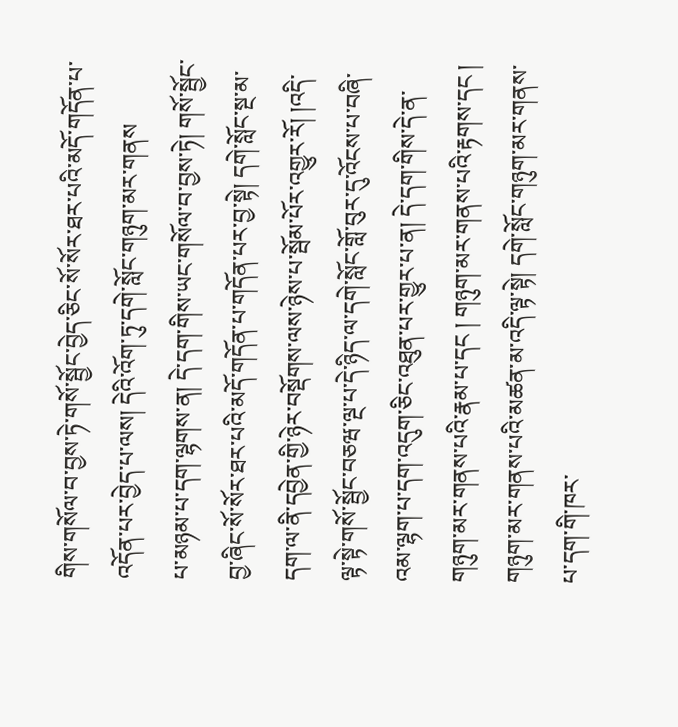གིས་གསོལ་བ་བྱས་ཏེ་གསོ་སྦྱོང་བྱེད་ཅིང་སོ་སོར་ཐར་པའི་མདོ་གདོན་པ་འདོན་པར་བྱེད་པ་ལས། དེའི་འོག་ཏུ་དགེ་སློང་གཉུག་མར་གནས
པ་མཉམ་པ་དག་ལྷགས་ན། དེ་དག་གིས་ཡང་གསོལ་བ་བྱས་ཏེ། གསོ་སྦྱོང་བྱ་ཞིང་སོ་སོར་ཐར་པའི་མདོ་གདོན་པ་གདོན་པར་བྱ་སྟེ། དགེ་སློང་སྔ་མ་དག་ལ་ནི་དབྱེན་གྱི་ཉེར་བསྡོགས་ལས་ཉེས་པ་སྦོམ་པོར་འགྱུར་རོ། །འདི་ལྟ་སྟེ་གསོ་སྦྱོང་བཅཝ་ལྔ་པ་དེ་ཉིད་ལ་དགེ་སློང་གློ་བུར་དུ་འོངས་པ་བཞི་འམ་ལྷག་པ་དག་འདུག་ཅིང་འཐུན་པར་གྱུར་པ་ན། དེ་དག་གིས་དེ་ན་གཉུག་མར་གནས་པའི་རྣམ་པ་དང ། གཉུག་མར་གནས་པའི་རྟགས་དང ། གཉུག་མར་གནས་པའི་མཚན་མ་འདི་ལྟ་སྟེ། དགེ་སློང་གཉུག་མར་གནས་པ་དག་གི་ཁར་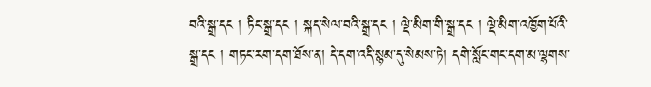བའི་སྒྲ་དང ། ཏིང་སྒྲ་དང ། སྐད་སེལ་བའི་སྒྲ་དང ། ལྡེ་མིག་གི་སྒྲ་དང ། ལྡེ་མིག་འཁྱོག་པོའི་སྒྲ་དང ། གཏང་རག་དག་ཐོས་ན། དེ་དག་འདི་སྙམ་དུ་སེམས་ཏེ། དགེ་སློང་གང་དག་མ་ལྷགས་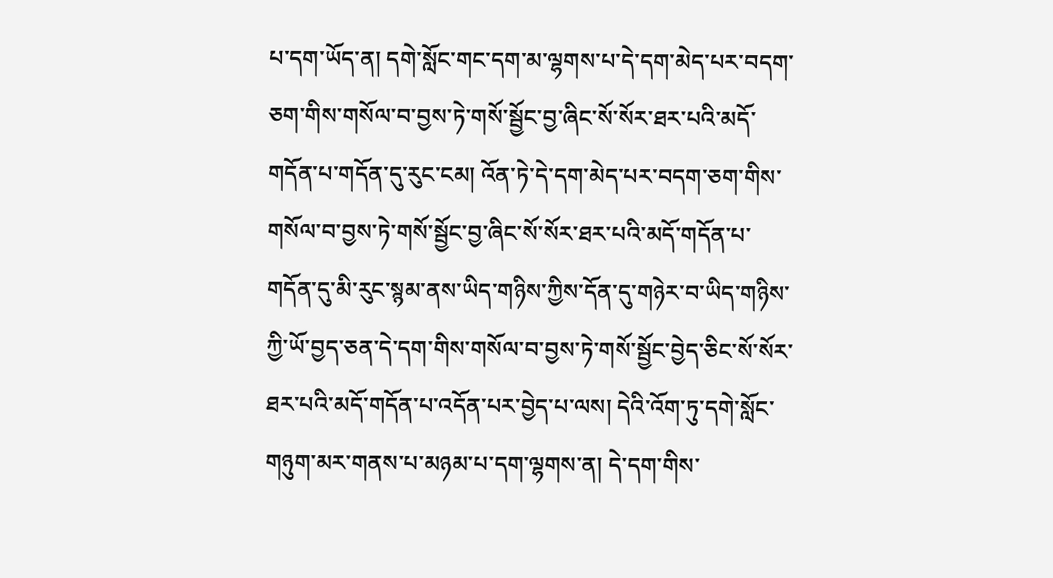པ་དག་ཡོད་ན། དགེ་སློང་གང་དག་མ་ལྷགས་པ་དེ་དག་མེད་པར་བདག་ཅག་གིས་གསོལ་བ་བྱས་ཏེ་གསོ་སྦྱོང་བྱ་ཞིང་སོ་སོར་ཐར་པའི་མདོ་གདོན་པ་གདོན་དུ་རུང་ངམ། འོན་ཏེ་དེ་དག་མེད་པར་བདག་ཅག་གིས་གསོལ་བ་བྱས་ཏེ་གསོ་སྦྱོང་བྱ་ཞིང་སོ་སོར་ཐར་པའི་མདོ་གདོན་པ་གདོན་དུ་མི་རུང་སྙམ་ནས་ཡིད་གཉིས་ཀྱིས་དོན་དུ་གཉེར་བ་ཡིད་གཉིས་ཀྱི་ཡོ་བྱད་ཅན་དེ་དག་གིས་གསོལ་བ་བྱས་ཏེ་གསོ་སྦྱོང་བྱེད་ཅིང་སོ་སོར་ཐར་པའི་མདོ་གདོན་པ་འདོན་པར་བྱེད་པ་ལས། དེའི་འོག་ཏུ་དགེ་སློང་གཉུག་མར་གནས་པ་མཉམ་པ་དག་ལྷགས་ན། དེ་དག་གིས་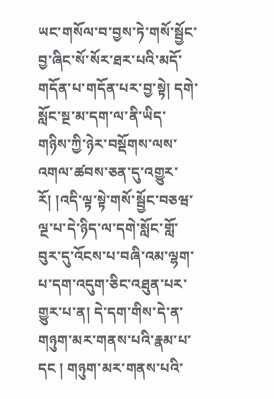ཡང་གསོལ་བ་བྱས་ཏེ་གསོ་སྦྱོང་བྱ་ཞིང་སོ་སོར་ཐར་པའི་མདོ་གདོན་པ་གདོན་པར་བྱ་སྟེ། དགེ་སློང་སྔ་མ་དག་ལ་ནི་ཡིད་གཉིས་ཀྱི་ཉེར་བསྡོགས་ལས་འགལ་ཚབས་ཅན་དུ་འགྱུར་རོ། །འདི་ལྟ་སྟེ་གསོ་སྦྱོང་བཅཝ་ལྔ་པ་དེ་ཉིད་ལ་དགེ་སློང་གློ་བུར་དུ་འོངས་པ་བཞི་འམ་ལྷག་པ་དག་འདུག་ཅིང་འཐུན་པར་གྱུར་པ་ན། དེ་དག་གིས་དེ་ན་གཉུག་མར་གནས་པའི་རྣམ་པ་དང ། གཉུག་མར་གནས་པའི་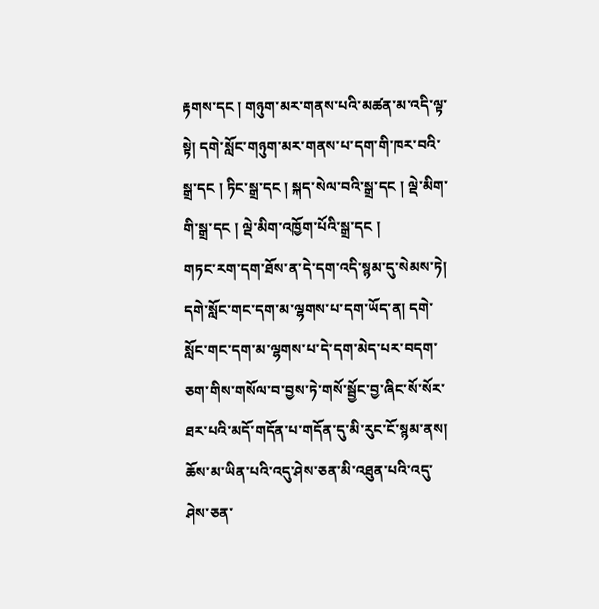རྟགས་དང ། གཉུག་མར་གནས་པའི་མཚན་མ་འདི་ལྟ་སྟེ། དགེ་སློང་གཉུག་མར་གནས་པ་དག་གི་ཁར་བའི་སྒྲ་དང ། ཏིང་སྒྲ་དང ། སྐད་སེལ་བའི་སྒྲ་དང ། ལྡེ་མིག་གི་སྒྲ་དང ། ལྡེ་མིག་འཁྱོག་པོའི་སྒྲ་དང །
གཏང་རག་དག་ཐོས་ན་དེ་དག་འདི་སྙམ་དུ་སེམས་ཏེ། དགེ་སློང་གང་དག་མ་ལྷགས་པ་དག་ཡོད་ན། དགེ་སློང་གང་དག་མ་ལྷགས་པ་དེ་དག་མེད་པར་བདག་ཅག་གིས་གསོལ་བ་བྱས་ཏེ་གསོ་སྦྱོང་བྱ་ཞིང་སོ་སོར་ཐར་པའི་མདོ་གདོན་པ་གདོན་དུ་མི་རུང་ངོ་སྙམ་ནས། ཆོས་མ་ཡིན་པའི་འདུ་ཤེས་ཅན་མི་འཐུན་པའི་འདུ་ཤེས་ཅན་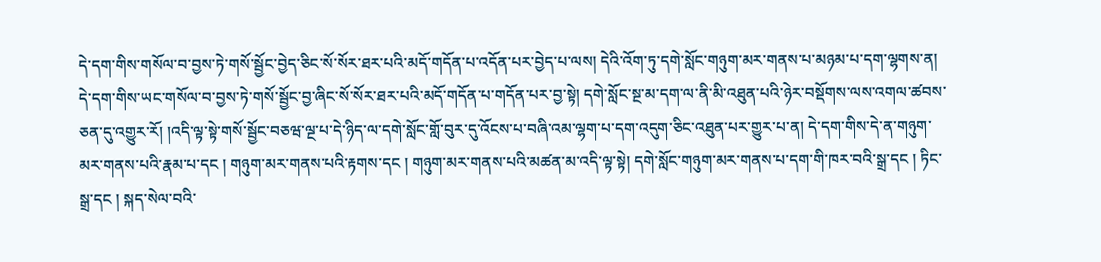དེ་དག་གིས་གསོལ་བ་བྱས་ཏེ་གསོ་སྦྱོང་བྱེད་ཅིང་སོ་སོར་ཐར་པའི་མདོ་གདོན་པ་འདོན་པར་བྱེད་པ་ལས། དེའི་འོག་ཏུ་དགེ་སློང་གཉུག་མར་གནས་པ་མཉམ་པ་དག་ལྷགས་ན། དེ་དག་གིས་ཡང་གསོལ་བ་བྱས་ཏེ་གསོ་སྦྱོང་བྱ་ཞིང་སོ་སོར་ཐར་པའི་མདོ་གདོན་པ་གདོན་པར་བྱ་སྟེ། དགེ་སློང་སྔ་མ་དག་ལ་ནི་མི་འཐུན་པའི་ཉེར་བསྡོགས་ལས་འགལ་ཚབས་ཅན་དུ་འགྱུར་རོ། །འདི་ལྟ་སྟེ་གསོ་སྦྱོང་བཅཝ་ལྔ་པ་དེ་ཉིད་ལ་དགེ་སློང་གློ་བུར་དུ་འོངས་པ་བཞི་འམ་ལྷག་པ་དག་འདུག་ཅིང་འཐུན་པར་གྱུར་པ་ན། དེ་དག་གིས་དེ་ན་གཉུག་མར་གནས་པའི་རྣམ་པ་དང ། གཉུག་མར་གནས་པའི་རྟགས་དང ། གཉུག་མར་གནས་པའི་མཚན་མ་འདི་ལྟ་སྟེ། དགེ་སློང་གཉུག་མར་གནས་པ་དག་གི་ཁར་བའི་སྒྲ་དང ། ཏིང་སྒྲ་དང ། སྐད་སེལ་བའི་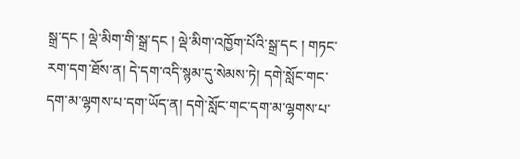སྒྲ་དང ། ལྡེ་མིག་གི་སྒྲ་དང ། ལྡེ་མིག་འཁྱོག་པོའི་སྒྲ་དང ། གཏང་རག་དག་ཐོས་ན། དེ་དག་འདི་སྙམ་དུ་སེམས་ཏེ། དགེ་སློང་གང་དག་མ་ལྷགས་པ་དག་ཡོད་ན། དགེ་སློང་གང་དག་མ་ལྷགས་པ་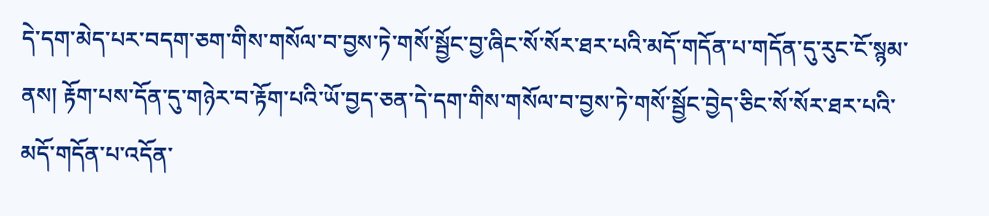དེ་དག་མེད་པར་བདག་ཅག་གིས་གསོལ་བ་བྱས་ཏེ་གསོ་སྦྱོང་བྱ་ཞིང་སོ་སོར་ཐར་པའི་མདོ་གདོན་པ་གདོན་དུ་རུང་ངོ་སྙམ་ནས། རྟོག་པས་དོན་དུ་གཉེར་བ་རྟོག་པའི་ཡོ་བྱད་ཅན་དེ་དག་གིས་གསོལ་བ་བྱས་ཏེ་གསོ་སྦྱོང་བྱེད་ཅིང་སོ་སོར་ཐར་པའི་མདོ་གདོན་པ་འདོན་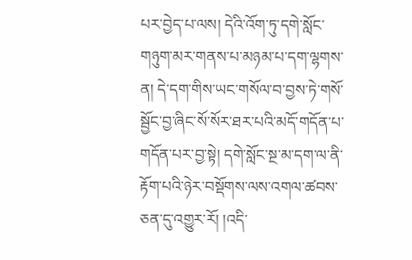པར་བྱེད་པ་ལས། དེའི་འོག་ཏུ་དགེ་སློང་གཉུག་མར་གནས་པ་མཉམ་པ་དག་ལྷགས་ན། དེ་དག་གིས་ཡང་གསོལ་བ་བྱས་ཏེ་གསོ་སྦྱོང་བྱ་ཞིང་སོ་སོར་ཐར་པའི་མདོ་གདོན་པ་གདོན་པར་བྱ་སྟེ། དགེ་སློང་སྔ་མ་དག་ལ་ནི་རྟོག་པའི་ཉེར་བསྡོགས་ལས་འགལ་ཚབས་ཅན་དུ་འགྱུར་རོ། །འདི་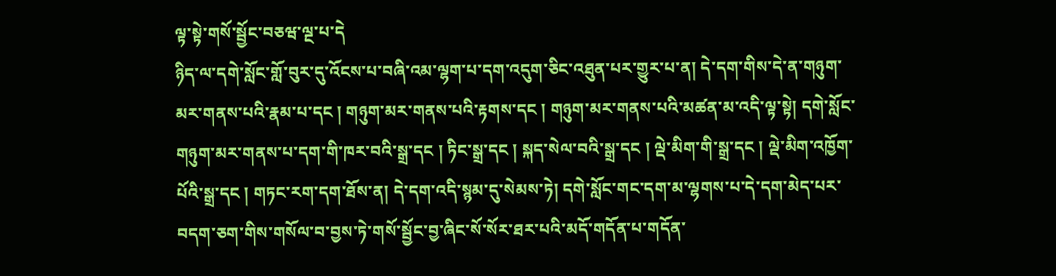ལྟ་སྟེ་གསོ་སྦྱོང་བཅཝ་ལྔ་པ་དེ
ཉིད་ལ་དགེ་སློང་གློ་བུར་དུ་འོངས་པ་བཞི་འམ་ལྷག་པ་དག་འདུག་ཅིང་འཐུན་པར་གྱུར་པ་ན། དེ་དག་གིས་དེ་ན་གཉུག་མར་གནས་པའི་རྣམ་པ་དང ། གཉུག་མར་གནས་པའི་རྟགས་དང ། གཉུག་མར་གནས་པའི་མཚན་མ་འདི་ལྟ་སྟེ། དགེ་སློང་གཉུག་མར་གནས་པ་དག་གི་ཁར་བའི་སྒྲ་དང ། ཏིང་སྒྲ་དང ། སྐད་སེལ་བའི་སྒྲ་དང ། ལྡེ་མིག་གི་སྒྲ་དང ། ལྡེ་མིག་འཁྱོག་པོའི་སྒྲ་དང ། གཏང་རག་དག་ཐོས་ན། དེ་དག་འདི་སྙམ་དུ་སེམས་ཏེ། དགེ་སློང་གང་དག་མ་ལྷགས་པ་དེ་དག་མེད་པར་བདག་ཅག་གིས་གསོལ་བ་བྱས་ཏེ་གསོ་སྦྱོང་བྱ་ཞིང་སོ་སོར་ཐར་པའི་མདོ་གདོན་པ་གདོན་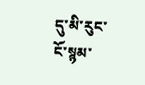དུ་མི་རུང་ངོ་སྙམ་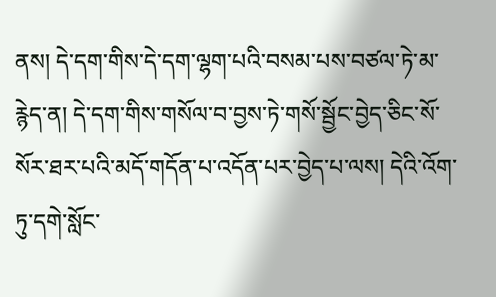ནས། དེ་དག་གིས་དེ་དག་ལྷག་པའི་བསམ་པས་བཙལ་ཏེ་མ་རྙེད་ན། དེ་དག་གིས་གསོལ་བ་བྱས་ཏེ་གསོ་སྦྱོང་བྱེད་ཅིང་སོ་སོར་ཐར་པའི་མདོ་གདོན་པ་འདོན་པར་བྱེད་པ་ལས། དེའི་འོག་ཏུ་དགེ་སློང་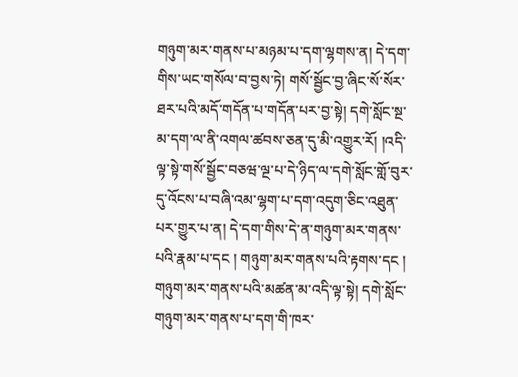གཉུག་མར་གནས་པ་མཉམ་པ་དག་ལྷགས་ན། དེ་དག་གིས་ཡང་གསོལ་བ་བྱས་ཏེ། གསོ་སྦྱོང་བྱ་ཞིང་སོ་སོར་ཐར་པའི་མདོ་གདོན་པ་གདོན་པར་བྱ་སྟེ། དགེ་སློང་སྔ་མ་དག་ལ་ནི་འགལ་ཚབས་ཅན་དུ་མི་འགྱུར་རོ། །འདི་ལྟ་སྟེ་གསོ་སྦྱོང་བཅཝ་ལྔ་པ་དེ་ཉིད་ལ་དགེ་སློང་གློ་བུར་དུ་འོངས་པ་བཞི་འམ་ལྷག་པ་དག་འདུག་ཅིང་འཐུན་པར་གྱུར་པ་ན། དེ་དག་གིས་དེ་ན་གཉུག་མར་གནས་པའི་རྣམ་པ་དང ། གཉུག་མར་གནས་པའི་རྟགས་དང ། གཉུག་མར་གནས་པའི་མཚན་མ་འདི་ལྟ་སྟེ། དགེ་སློང་གཉུག་མར་གནས་པ་དག་གི་ཁར་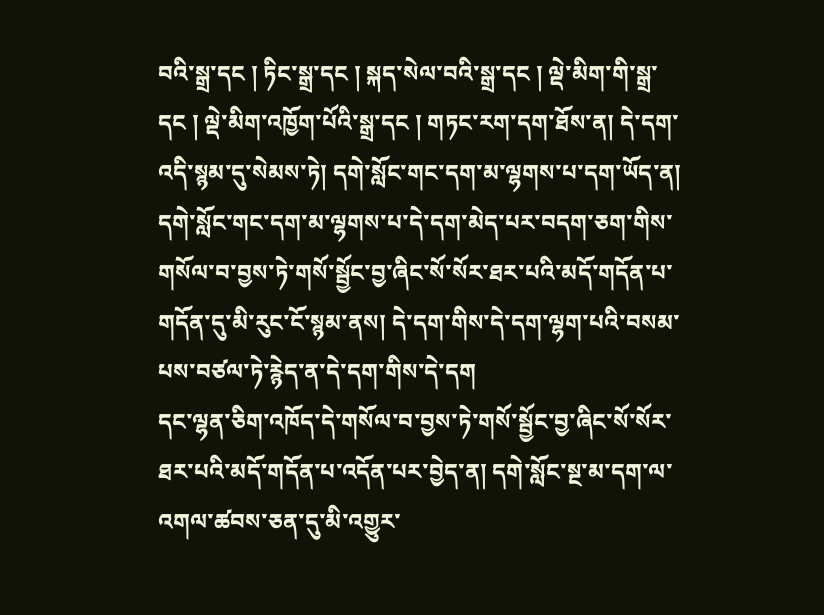བའི་སྒྲ་དང ། ཏིང་སྒྲ་དང ། སྐད་སེལ་བའི་སྒྲ་དང ། ལྡེ་མིག་གི་སྒྲ་དང ། ལྡེ་མིག་འཁྱོག་པོའི་སྒྲ་དང ། གཏང་རག་དག་ཐོས་ན། དེ་དག་འདི་སྙམ་དུ་སེམས་ཏེ། དགེ་སློང་གང་དག་མ་ལྷགས་པ་དག་ཡོད་ན། དགེ་སློང་གང་དག་མ་ལྷགས་པ་དེ་དག་མེད་པར་བདག་ཅག་གིས་གསོལ་བ་བྱས་ཏེ་གསོ་སྦྱོང་བྱ་ཞིང་སོ་སོར་ཐར་པའི་མདོ་གདོན་པ་གདོན་དུ་མི་རུང་ངོ་སྙམ་ནས། དེ་དག་གིས་དེ་དག་ལྷག་པའི་བསམ་པས་བཙལ་ཏེ་རྙེད་ན་དེ་དག་གིས་དེ་དག
དང་ལྷན་ཅིག་འཁོད་དེ་གསོལ་བ་བྱས་ཏེ་གསོ་སྦྱོང་བྱ་ཞིང་སོ་སོར་ཐར་པའི་མདོ་གདོན་པ་འདོན་པར་བྱེད་ན། དགེ་སློང་སྔ་མ་དག་ལ་འགལ་ཚབས་ཅན་དུ་མི་འགྱུར་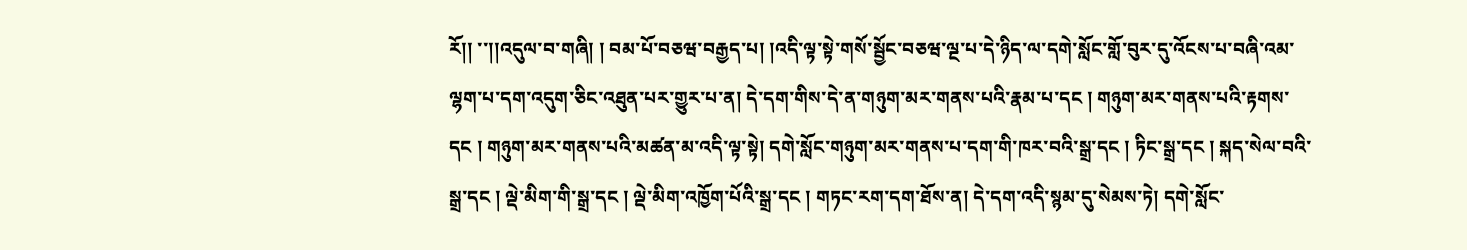རོ།། ་་།།འདུལ་བ་གཞི། ། བམ་པོ་བཅཝ་བརྒྱད་པ། །འདི་ལྟ་སྟེ་གསོ་སྦྱོང་བཅཝ་ལྔ་པ་དེ་ཉིད་ལ་དགེ་སློང་གློ་བུར་དུ་འོངས་པ་བཞི་འམ་ལྷག་པ་དག་འདུག་ཅིང་འཐུན་པར་གྱུར་པ་ན། དེ་དག་གིས་དེ་ན་གཉུག་མར་གནས་པའི་རྣམ་པ་དང ། གཉུག་མར་གནས་པའི་རྟགས་དང ། གཉུག་མར་གནས་པའི་མཚན་མ་འདི་ལྟ་སྟེ། དགེ་སློང་གཉུག་མར་གནས་པ་དག་གི་ཁར་བའི་སྒྲ་དང ། ཏིང་སྒྲ་དང ། སྐད་སེལ་བའི་སྒྲ་དང ། ལྡེ་མིག་གི་སྒྲ་དང ། ལྡེ་མིག་འཁྱོག་པོའི་སྒྲ་དང ། གཏང་རག་དག་ཐོས་ན། དེ་དག་འདི་སྙམ་དུ་སེམས་ཏེ། དགེ་སློང་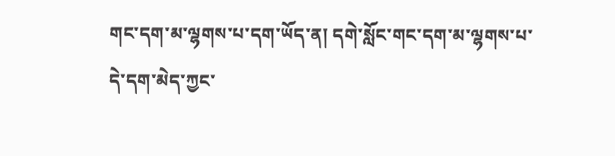གང་དག་མ་ལྷགས་པ་དག་ཡོད་ན། དགེ་སློང་གང་དག་མ་ལྷགས་པ་དེ་དག་མེད་ཀྱང་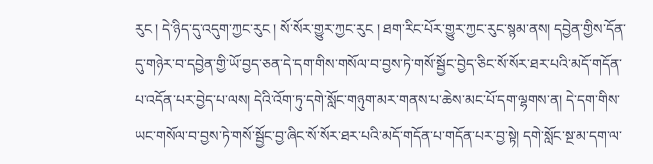རུང ། དེ་ཉིད་དུ་འདུག་ཀྱང་རུང ། སོ་སོར་གྱུར་ཀྱང་རུང ། ཐག་རིང་པོར་གྱུར་ཀྱང་རུང་སྙམ་ནས། དབྱེན་གྱིས་དོན་དུ་གཉེར་བ་དབྱེན་གྱི་ཡོ་བྱད་ཅན་དེ་དག་གིས་གསོལ་བ་བྱས་ཏེ་གསོ་སྦྱོང་བྱེད་ཅིང་སོ་སོར་ཐར་པའི་མདོ་གདོན་པ་འདོན་པར་བྱེད་པ་ལས། དེའི་འོག་ཏུ་དགེ་སློང་གཉུག་མར་གནས་པ་ཆེས་མང་པོ་དག་ལྷགས་ན། དེ་དག་གིས་ཡང་གསོལ་བ་བྱས་ཏེ་གསོ་སྦྱོང་བྱ་ཞིང་སོ་སོར་ཐར་པའི་མདོ་གདོན་པ་གདོན་པར་བྱ་སྟེ། དགེ་སློང་སྔ་མ་དག་ལ་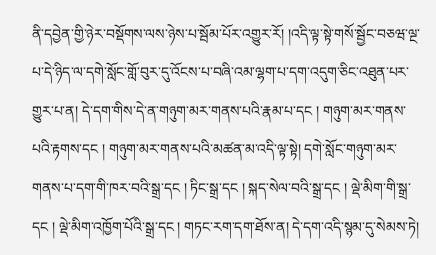ནི་དབྱེན་གྱི་ཉེར་བསྡོགས་ལས་ཉེས་པ་སྦོམ་པོར་འགྱུར་རོ། །འདི་ལྟ་སྟེ་གསོ་སྦྱོང་བཅཝ་ལྔ་པ་དེ་ཉིད་ལ་དགེ་སློང་གློ་བུར་དུ་འོངས་པ་བཞི་འམ་ལྷག་པ་དག་འདུག་ཅིང་འཐུན་པར་གྱུར་པ་ན། དེ་དག་གིས་དེ་ན་གཉུག་མར་གནས་པའི་རྣམ་པ་དང ། གཉུག་མར་གནས་པའི་རྟགས་དང ། གཉུག་མར་གནས་པའི་མཚན་མ་འདི་ལྟ་སྟེ། དགེ་སློང་གཉུག་མར་གནས་པ་དག་གི་ཁར་བའི་སྒྲ་དང ། ཏིང་སྒྲ་དང ། སྐད་སེལ་བའི་སྒྲ་དང ། ལྡེ་མིག་གི་སྒྲ་དང ། ལྡེ་མིག་འཁྱོག་པོའི་སྒྲ་དང ། གཏང་རག་དག་ཐོས་ན། དེ་དག་འདི་སྙམ་དུ་སེམས་ཏེ།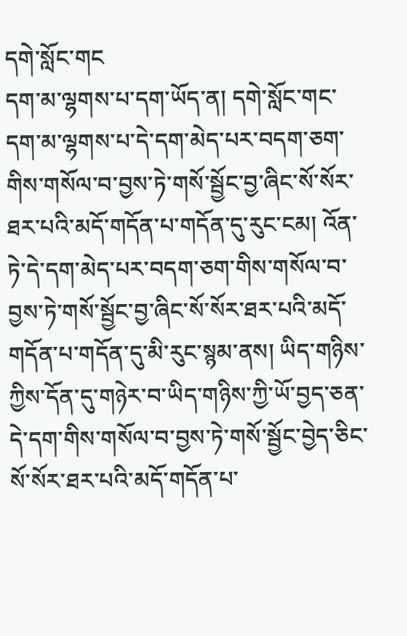དགེ་སློང་གང
དག་མ་ལྷགས་པ་དག་ཡོད་ན། དགེ་སློང་གང་དག་མ་ལྷགས་པ་དེ་དག་མེད་པར་བདག་ཅག་གིས་གསོལ་བ་བྱས་ཏེ་གསོ་སྦྱོང་བྱ་ཞིང་སོ་སོར་ཐར་པའི་མདོ་གདོན་པ་གདོན་དུ་རུང་ངམ། འོན་ཏེ་དེ་དག་མེད་པར་བདག་ཅག་གིས་གསོལ་བ་བྱས་ཏེ་གསོ་སྦྱོང་བྱ་ཞིང་སོ་སོར་ཐར་པའི་མདོ་གདོན་པ་གདོན་དུ་མི་རུང་སྙམ་ནས། ཡིད་གཉིས་ཀྱིས་དོན་དུ་གཉེར་བ་ཡིད་གཉིས་ཀྱི་ཡོ་བྱད་ཅན་དེ་དག་གིས་གསོལ་བ་བྱས་ཏེ་གསོ་སྦྱོང་བྱེད་ཅིང་སོ་སོར་ཐར་པའི་མདོ་གདོན་པ་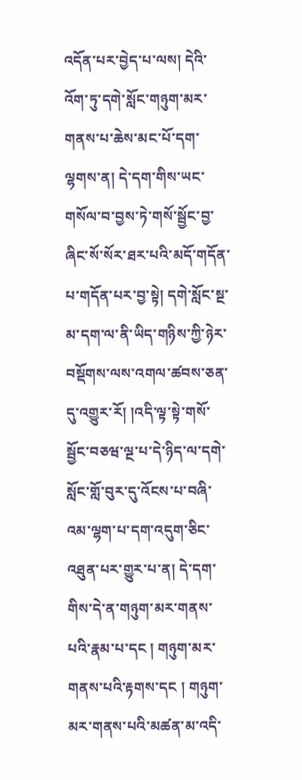འདོན་པར་བྱེད་པ་ལས། དེའི་འོག་ཏུ་དགེ་སློང་གཉུག་མར་གནས་པ་ཆེས་མང་པོ་དག་ལྷགས་ན། དེ་དག་གིས་ཡང་གསོལ་བ་བྱས་ཏེ་གསོ་སྦྱོང་བྱ་ཞིང་སོ་སོར་ཐར་པའི་མདོ་གདོན་པ་གདོན་པར་བྱ་སྟེ། དགེ་སློང་སྔ་མ་དག་ལ་ནི་ཡིད་གཉིས་ཀྱི་ཉེར་བསྡོགས་ལས་འགལ་ཚབས་ཅན་དུ་འགྱུར་རོ། །འདི་ལྟ་སྟེ་གསོ་སྦྱོང་བཅཝ་ལྔ་པ་དེ་ཉིད་ལ་དགེ་སློང་གློ་བུར་དུ་འོངས་པ་བཞི་འམ་ལྷག་པ་དག་འདུག་ཅིང་འཐུན་པར་གྱུར་པ་ན། དེ་དག་གིས་དེ་ན་གཉུག་མར་གནས་པའི་རྣམ་པ་དང ། གཉུག་མར་གནས་པའི་རྟགས་དང ། གཉུག་མར་གནས་པའི་མཚན་མ་འདི་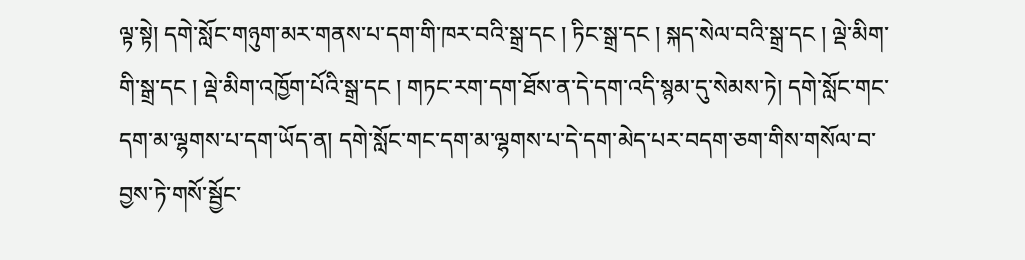ལྟ་སྟེ། དགེ་སློང་གཉུག་མར་གནས་པ་དག་གི་ཁར་བའི་སྒྲ་དང ། ཏིང་སྒྲ་དང ། སྐད་སེལ་བའི་སྒྲ་དང ། ལྡེ་མིག་གི་སྒྲ་དང ། ལྡེ་མིག་འཁྱོག་པོའི་སྒྲ་དང ། གཏང་རག་དག་ཐོས་ན་དེ་དག་འདི་སྙམ་དུ་སེམས་ཏེ། དགེ་སློང་གང་དག་མ་ལྷགས་པ་དག་ཡོད་ན། དགེ་སློང་གང་དག་མ་ལྷགས་པ་དེ་དག་མེད་པར་བདག་ཅག་གིས་གསོལ་བ་བྱས་ཏེ་གསོ་སྦྱོང་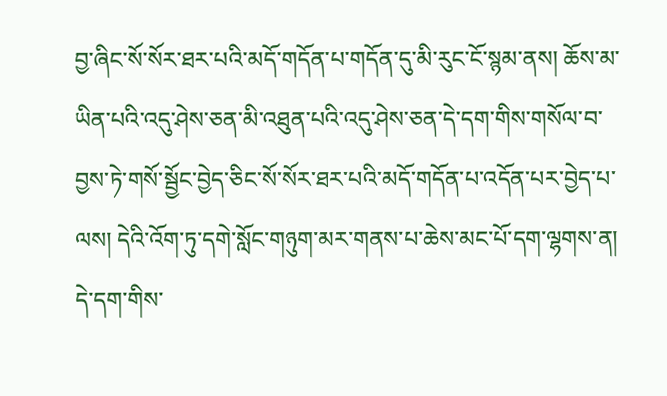བྱ་ཞིང་སོ་སོར་ཐར་པའི་མདོ་གདོན་པ་གདོན་དུ་མི་རུང་ངོ་སྙམ་ནས། ཆོས་མ་ཡིན་པའི་འདུ་ཤེས་ཅན་མི་འཐུན་པའི་འདུ་ཤེས་ཅན་དེ་དག་གིས་གསོལ་བ་བྱས་ཏེ་གསོ་སྦྱོང་བྱེད་ཅིང་སོ་སོར་ཐར་པའི་མདོ་གདོན་པ་འདོན་པར་བྱེད་པ་ལས། དེའི་འོག་ཏུ་དགེ་སློང་གཉུག་མར་གནས་པ་ཆེས་མང་པོ་དག་ལྷགས་ན། དེ་དག་གིས་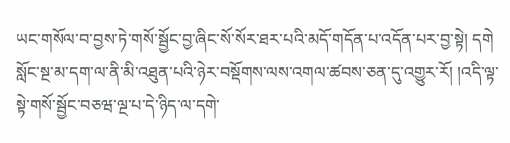ཡང་གསོལ་བ་བྱས་ཏེ་གསོ་སྦྱོང་བྱ་ཞིང་སོ་སོར་ཐར་པའི་མདོ་གདོན་པ་འདོན་པར་བྱ་སྟེ། དགེ
སློང་སྔ་མ་དག་ལ་ནི་མི་འཐུན་པའི་ཉེར་བསྡོགས་ལས་འགལ་ཚབས་ཅན་དུ་འགྱུར་རོ། །འདི་ལྟ་སྟེ་གསོ་སྦྱོང་བཅཝ་ལྔ་པ་དེ་ཉིད་ལ་དགེ་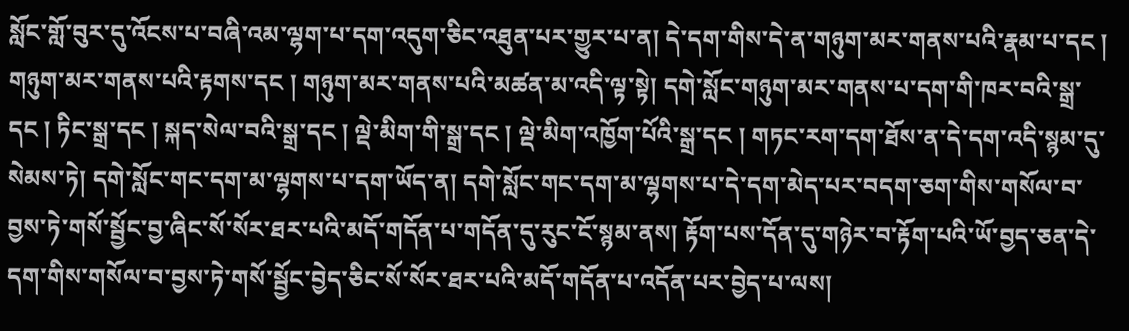སློང་གློ་བུར་དུ་འོངས་པ་བཞི་འམ་ལྷག་པ་དག་འདུག་ཅིང་འཐུན་པར་གྱུར་པ་ན། དེ་དག་གིས་དེ་ན་གཉུག་མར་གནས་པའི་རྣམ་པ་དང ། གཉུག་མར་གནས་པའི་རྟགས་དང ། གཉུག་མར་གནས་པའི་མཚན་མ་འདི་ལྟ་སྟེ། དགེ་སློང་གཉུག་མར་གནས་པ་དག་གི་ཁར་བའི་སྒྲ་དང ། ཏིང་སྒྲ་དང ། སྐད་སེལ་བའི་སྒྲ་དང ། ལྡེ་མིག་གི་སྒྲ་དང ། ལྡེ་མིག་འཁྱོག་པོའི་སྒྲ་དང ། གཏང་རག་དག་ཐོས་ན་དེ་དག་འདི་སྙམ་དུ་སེམས་ཏེ། དགེ་སློང་གང་དག་མ་ལྷགས་པ་དག་ཡོད་ན། དགེ་སློང་གང་དག་མ་ལྷགས་པ་དེ་དག་མེད་པར་བདག་ཅག་གིས་གསོལ་བ་བྱས་ཏེ་གསོ་སྦྱོང་བྱ་ཞིང་སོ་སོར་ཐར་པའི་མདོ་གདོན་པ་གདོན་དུ་རུང་ངོ་སྙམ་ནས། རྟོག་པས་དོན་དུ་གཉེར་བ་རྟོག་པའི་ཡོ་བྱད་ཅན་དེ་དག་གིས་གསོལ་བ་བྱས་ཏེ་གསོ་སྦྱོང་བྱེད་ཅིང་སོ་སོར་ཐར་པའི་མདོ་གདོན་པ་འདོན་པར་བྱེད་པ་ལས།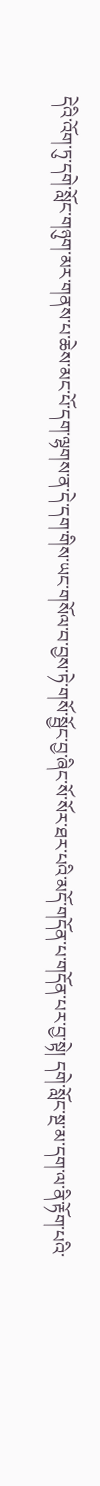དེའི་འོག་ཏུ་དགེ་སློང་གཉུག་མར་གནས་པ་ཆེས་མང་པོ་དག་ལྷགས་ན་དེ་དག་གིས་ཡང་གསོལ་བ་བྱས་ཏེ་གསོ་སྦྱོང་བྱ་ཞིང་སོ་སོར་ཐར་པའི་མདོ་གདོན་པ་གདོན་པར་བྱ་སྟེ། དགེ་སློང་སྔ་མ་དག་ལ་ནི་རྟོག་པའི་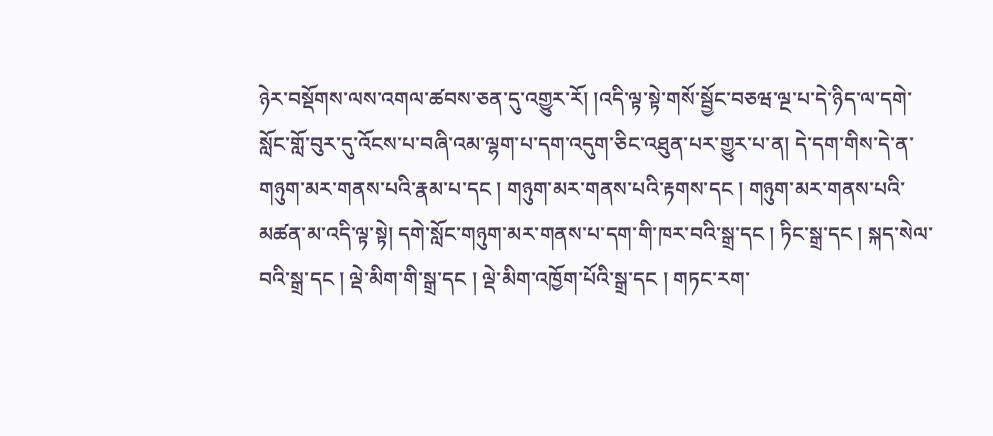ཉེར་བསྡོགས་ལས་འགལ་ཚབས་ཅན་དུ་འགྱུར་རོ། །འདི་ལྟ་སྟེ་གསོ་སྦྱོང་བཅཝ་ལྔ་པ་དེ་ཉིད་ལ་དགེ་སློང་གློ་བུར་དུ་འོངས་པ་བཞི་འམ་ལྷག་པ་དག་འདུག་ཅིང་འཐུན་པར་གྱུར་པ་ན། དེ་དག་གིས་དེ་ན་གཉུག་མར་གནས་པའི་རྣམ་པ་དང ། གཉུག་མར་གནས་པའི་རྟགས་དང ། གཉུག་མར་གནས་པའི་མཚན་མ་འདི་ལྟ་སྟེ། དགེ་སློང་གཉུག་མར་གནས་པ་དག་གི་ཁར་བའི་སྒྲ་དང ། ཏིང་སྒྲ་དང ། སྐད་སེལ་བའི་སྒྲ་དང ། ལྡེ་མིག་གི་སྒྲ་དང ། ལྡེ་མིག་འཁྱོག་པོའི་སྒྲ་དང ། གཏང་རག་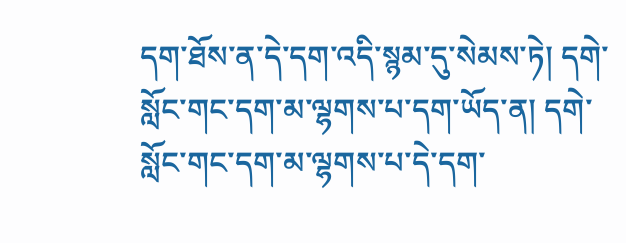དག་ཐོས་ན་དེ་དག་འདི་སྙམ་དུ་སེམས་ཏེ། དགེ་སློང་གང་དག་མ་ལྷགས་པ་དག་ཡོད་ན། དགེ་སློང་གང་དག་མ་ལྷགས་པ་དེ་དག་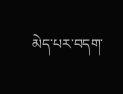མེད་པར་བདག་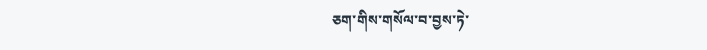ཅག་གིས་གསོལ་བ་བྱས་ཏེ་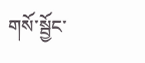གསོ་སྦྱོང་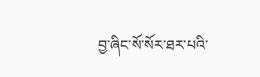བྱ་ཞིང་སོ་སོར་ཐར་པའི་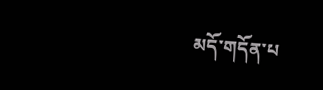མདོ་གདོན་པ